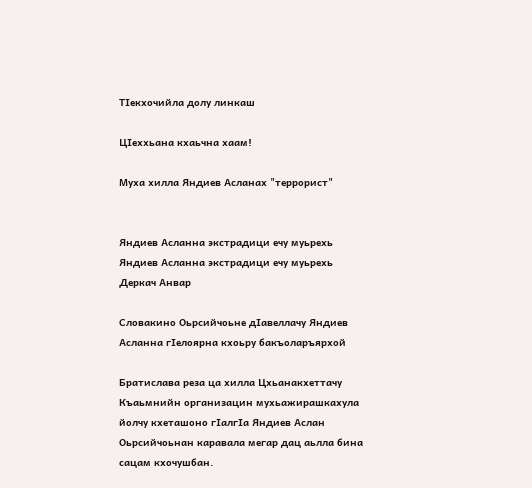ТIекхочийла долу линкаш

ЦIеххьана кхаьчна хаам!

Муха хилла Яндиев Асланах "террорист"


Яндиев Асланна экстрадици ечу муьрехь
Яндиев Асланна экстрадици ечу муьрехь
Деркач Анвар

Словакино Оьрсийчоьне дIавеллачу Яндиев Асланна гIелоярна кхоьру бакъоларъярхой

Братислава реза ца хилла Цхьанакхеттачу Къаьмнийн организацин мухьажирашкахула йолчу кхеташоно гIалгIа Яндиев Аслан Оьрсийчоьнан каравала мегар дац аьлла бина сацам кхочушбан.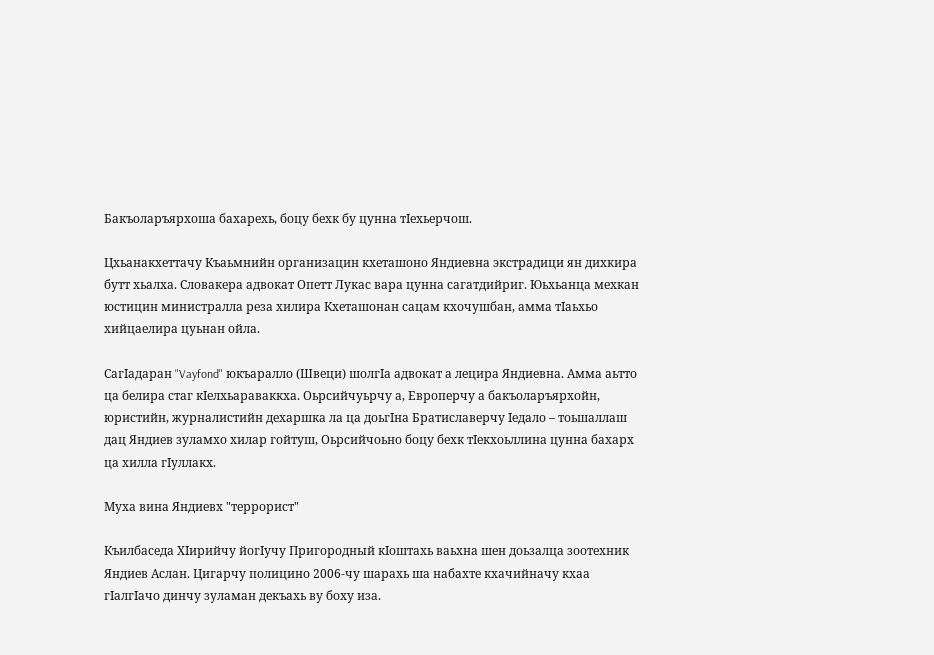Бакъоларъярхоша бахарехь, боцу бехк бу цунна тIехьерчош.

Цхьанакхеттачу Къаьмнийн организацин кхеташоно Яндиевна экстрадици ян дихкира бутт хьалха. Словакера адвокат Опетт Лукас вара цунна сагатдийриг. Юьхьанца мехкан юстицин министралла реза хилира Кхеташонан сацам кхочушбан, амма тIаьхьо хийцаелира цуьнан ойла.

СагIадаран "Vayfond" юкъаралло (Швеци) шолгIа адвокат а лецира Яндиевна. Амма аьтто ца белира стаг кIелхьараваккха. Оьрсийчуьрчу а, Европерчу а бакъоларъярхойн, юристийн, журналистийн дехаршка ла ца доьгIна Братиславерчу Iедало – тоьшаллаш дац Яндиев зуламхо хилар гойтуш, Оьрсийчоьно боцу бехк тIекхоьллина цунна бахарх ца хилла гIуллакх.

Муха вина Яндиевх "террорист"

Къилбаседа ХIирийчу йогIучу Пригородный кIоштахь ваьхна шен доьзалца зоотехник Яндиев Аслан. Цигарчу полицино 2006-чу шарахь ша набахте кхачийначу кхаа гIалгIачо динчу зуламан декъахь ву боху иза.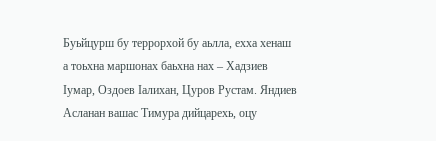Буьйцурш бу террорхой бу аьлла, ехха хенаш а тоьхна маршонах баьхна нах – Хадзиев Iумар, Оздоев Iалихан, Цуров Рустам. Яндиев Асланан вашас Тимура дийцарехь, оцу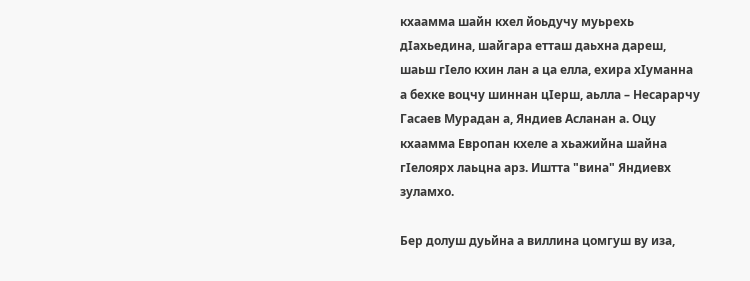кхаамма шайн кхел йоьдучу муьрехь дIахьедина, шайгара етташ даьхна дареш, шаьш гIело кхин лан а ца елла, ехира хIуманна а бехке воцчу шиннан цIерш, аьлла – Несарарчу Гасаев Мурадан а, Яндиев Асланан а. Оцу кхаамма Европан кхеле а хьажийна шайна гIелоярх лаьцна арз. Иштта "вина" Яндиевх зуламхо.

Бер долуш дуьйна а виллина цомгуш ву иза,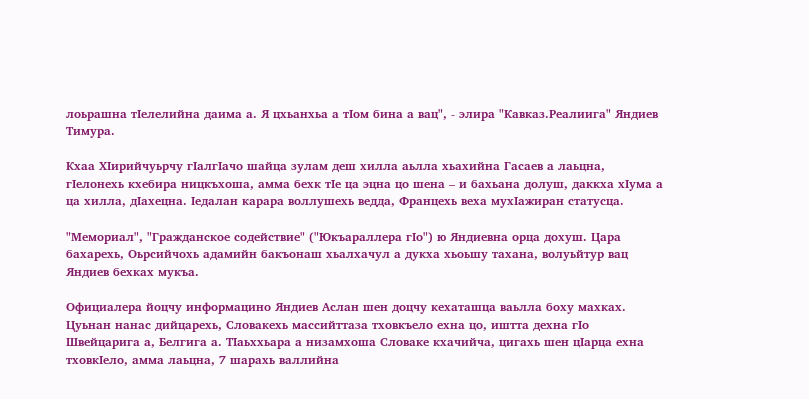лоьрашна тIелелийна даима а. Я цхьанхьа а тIом бина а вац", - элира "Кавказ.Реалиига" Яндиев Тимура.

Кхаа ХIирийчуьрчу гIалгIачо шайца зулам деш хилла аьлла хьахийна Гасаев а лаьцна, гIелонехь кхебира ницкъхоша, амма бехк тIе ца эцна цо шена – и бахьана долуш, даккха хIума а ца хилла, дIахецна. Iедалан карара воллушехь ведда, Францехь веха мухIажиран статусца.

"Мемориал", "Гражданское содействие" ("Юкъараллера гIо") ю Яндиевна орца дохуш. Цара бахарехь, Оьрсийчохь адамийн бакъонаш хьалхачул а дукха хьоьшу тахана, волуьйтур вац Яндиев бехках мукъа.

Официалера йоцчу информацино Яндиев Аслан шен доцчу кехаташца ваьлла боху махках. Цуьнан нанас дийцарехь, Словакехь массийттаза тховкъело ехна цо, иштта дехна гIо Швейцарига а, Белгига а. ТIаьххьара а низамхоша Словаке кхачийча, цигахь шен цIарца ехна тховкIело, амма лаьцна, 7 шарахь валлийна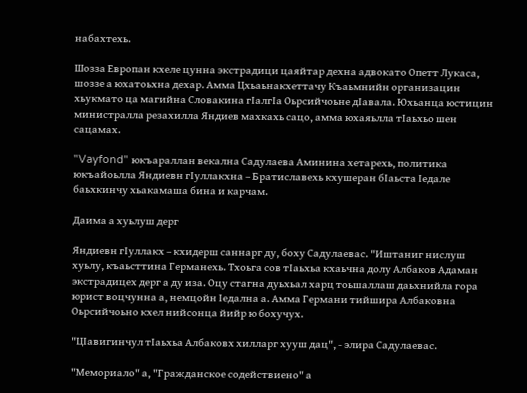набахтехь.

Шозза Европан кхеле цунна экстрадици цаяйтар дехна адвокато Опетт Лукаса, шоззе а юхатоьхна дехар. Амма Цхьаьнакхеттачу Къаьмнийн организацин хьукмато ца магийна Словакина гIалгIа Оьрсийчоьне дIавала. Юхьанца юстицин министралла резахилла Яндиев махкахь сацо, амма юхаяьлла тIаьхьо шен сацамах.

"Vayfond" юкъараллан векална Садулаева Аминина хетарехь, политика юкъайоьлла Яндиевн гIуллакхна – Братиславехь кхушеран бIаьста Iедале баьхкинчу хьакамаша бина и карчам.

Даима а хуьлуш дерг

Яндиевн гIуллакх – кхидерш саннарг ду, боху Садулаевас. "Иштаниг нислуш хуьлу, къаьсттина Германехь. Тхоьга сов тIаьхьа кхаьчна долу Албаков Адаман экстрадицех дерг а ду иза. Оцу стагна дуьхьал харц тоьшаллаш даьхнийла гора юрист воцчунна а, немцойн Iедална а. Амма Германи тийшира Албаковна Оьрсийчоьно кхел нийсонца йийр ю бохучух.

"ЦIавигинчул тIаьхьа Албаковх хилларг хууш дац", - элира Садулаевас.

"Мемориало" а, "Гражданское содействиено" а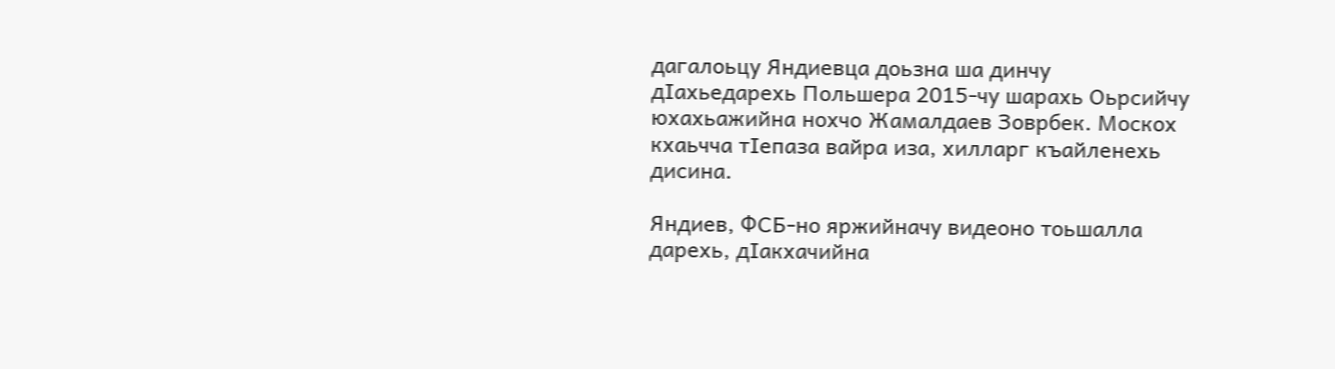дагалоьцу Яндиевца доьзна ша динчу дIахьедарехь Польшера 2015-чу шарахь Оьрсийчу юхахьажийна нохчо Жамалдаев Зоврбек. Москох кхаьчча тIепаза вайра иза, хилларг къайленехь дисина.

Яндиев, ФСБ-но яржийначу видеоно тоьшалла дарехь, дIакхачийна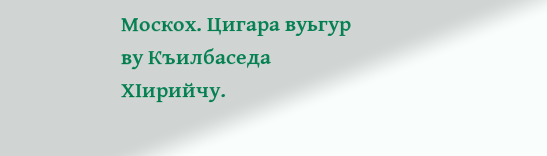Москох. Цигара вуьгур ву Къилбаседа ХIирийчу.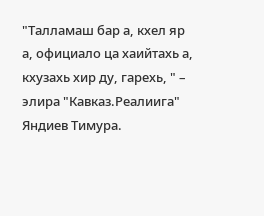"Талламаш бар а, кхел яр а, официало ца хаийтахь а, кхузахь хир ду, гарехь, " – элира "Кавказ.Реалиига" Яндиев Тимура.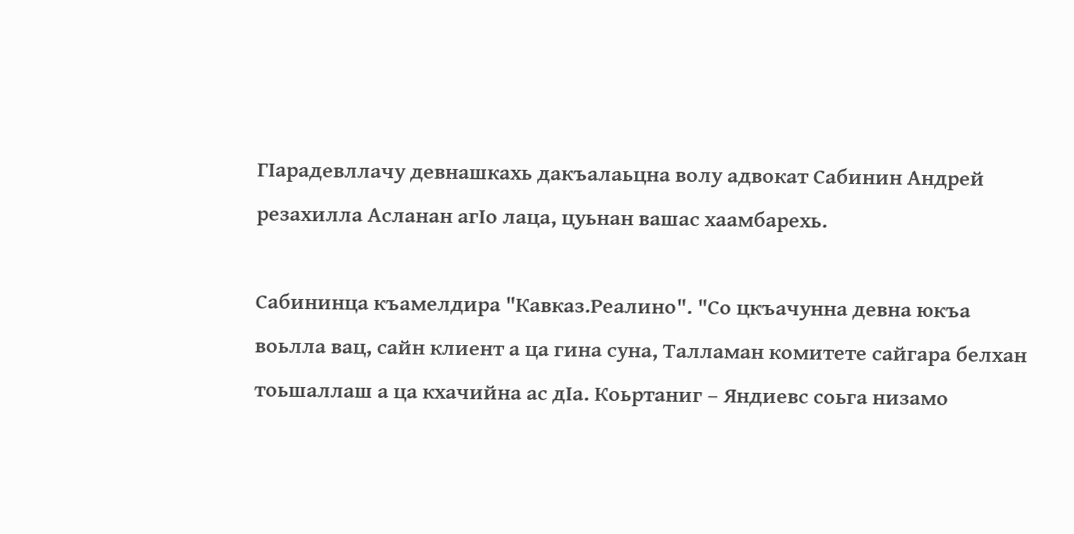ГIарадевллачу девнашкахь дакъалаьцна волу адвокат Сабинин Андрей резахилла Асланан агIо лаца, цуьнан вашас хаамбарехь.

Сабининца къамелдира "Кавказ.Реалино". "Со цкъачунна девна юкъа воьлла вац, сайн клиент а ца гина суна, Талламан комитете сайгара белхан тоьшаллаш а ца кхачийна ас дIа. Коьртаниг – Яндиевс соьга низамо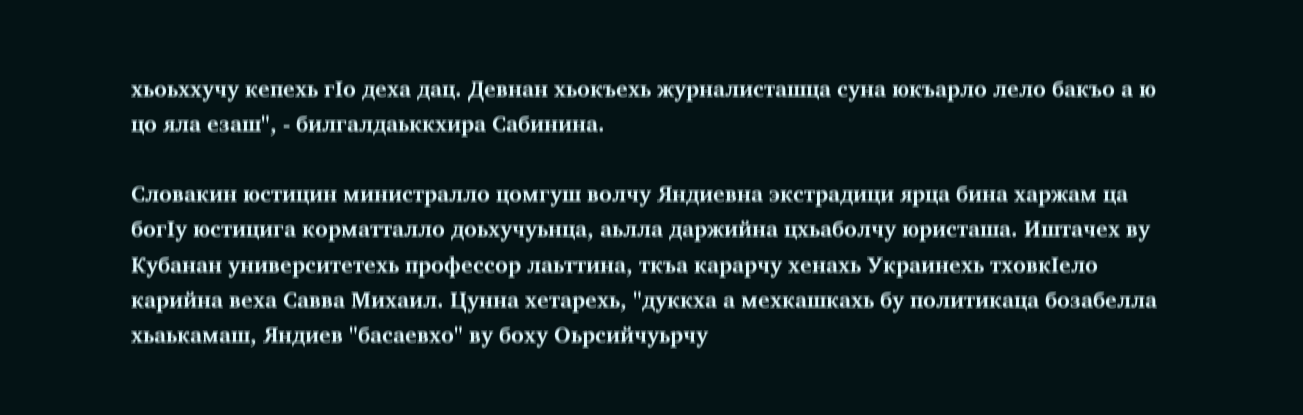хьоьххучу кепехь гIо деха дац. Девнан хьокъехь журналисташца суна юкъарло лело бакъо а ю цо яла езаш", - билгалдаьккхира Сабинина.

Словакин юстицин министралло цомгуш волчу Яндиевна экстрадици ярца бина харжам ца богIу юстицига корматталло доьхучуьнца, аьлла даржийна цхьаболчу юристаша. Иштачех ву Кубанан университетехь профессор лаьттина, ткъа карарчу хенахь Украинехь тховкIело карийна веха Савва Михаил. Цунна хетарехь, "дуккха а мехкашкахь бу политикаца бозабелла хьаькамаш, Яндиев "басаевхо" ву боху Оьрсийчуьрчу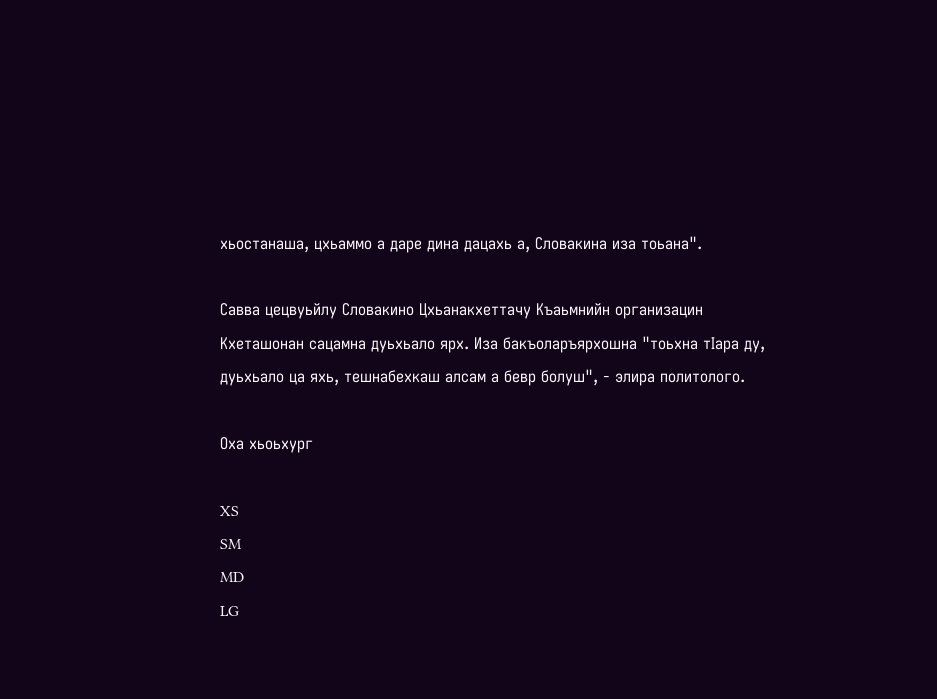хьостанаша, цхьаммо а даре дина дацахь а, Словакина иза тоьана".

Савва цецвуьйлу Словакино Цхьанакхеттачу Къаьмнийн организацин Кхеташонан сацамна дуьхьало ярх. Иза бакъоларъярхошна "тоьхна тIара ду, дуьхьало ца яхь, тешнабехкаш алсам а бевр болуш", - элира политолого.

Оха хьоьхург

XS
SM
MD
LG